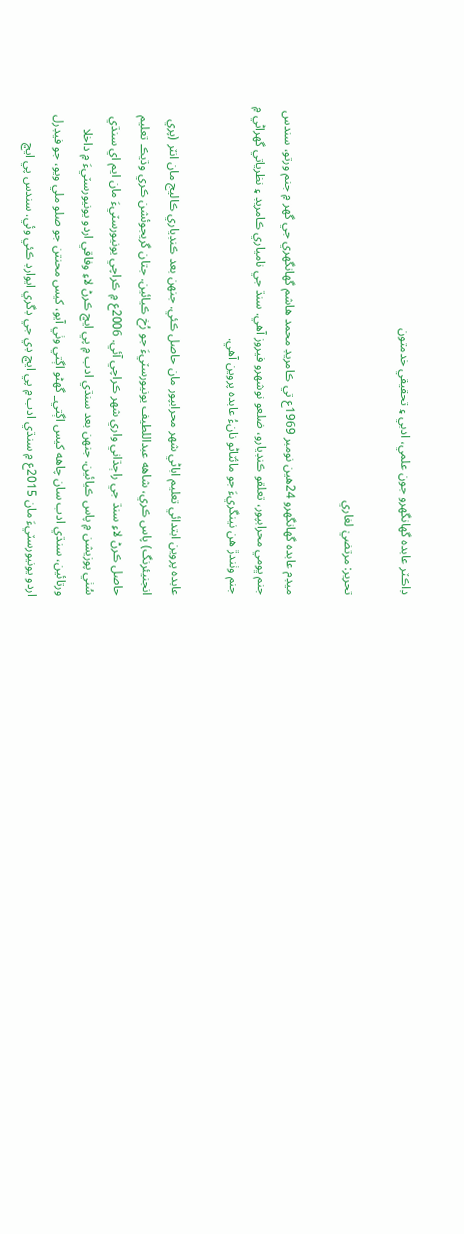ڊاڪٽر عابده گهانگهرو جون علمي، ادبي ۽ تحقيقي خدمتون

تحرير: مرتضيٰ لغاري

ميڊم عابده گهانگهرو 24هين نومبر 1969ع تي ڪامريڊ محمد هاشم گهانگهري جي گهر ۾ جنم ورتو، سندس جنم ڀومي محرابپور، تعلقو ڪنڊيارو، ضلعو نوشهرو فيروز آهي. سنڌ جي نامياري ڪامريڊ ۽ نظرياتي گهراڻي ۾ جنم وٺندڙ هن نينگريءَ جو مائٽاڻو نانءُ عابده پروين آهي.

عابده پروين ابتدائي تعليم اباڻي شهر محرابپور مان حاصل ڪئي. جنهن بعد ڪنڊياري ڪاليج مان انٽر (پري انجنيئرنگ) پاس ڪري، شاهه عبداللطيف يونيورسٽيءَ جو رُخ ڪيائين. جتان گريجوئشن ڪري وڌيڪ تعليم حاصل ڪرڻ لاءِ سنڌ جي راڄڌاني واري شهر ڪراچي آئي. 2006ع ۾ ڪراچي يونيورسٽيءَ مان ايم اي سنڌي سُٺي پوزيشن ۾ پاس ڪيائين. جنهن بعد سنڌي ادب ۾ پي ايڇ ڪرڻ لاءِ وفاقي اردو يونيورسٽيءَ ۾ داخلا ورتائين، سنڌي ادب سان چاهه کيس اڳتي_ گهڻو اڳتي وٺي آيو، کيس محنتن جو صلو ملي ويو، جو فيڊرل اردو يونيورسٽيءَ مان 2015ع ۾ سنڌي ادب ۾ پي ايڇ ڊي جي ڊگري ايوارڊ ڪئي وئي. سندس پي ايڇ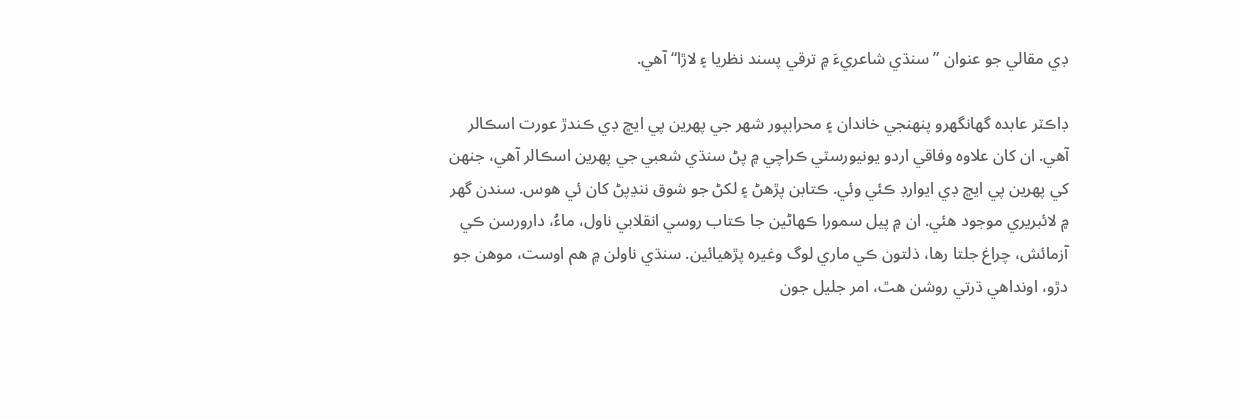ڊي مقالي جو عنوان ”سنڌي شاعريءَ ۾ ترقي پسند نظريا ۽ لاڙا“ آهي.

ڊاڪٽر عابده گهانگهرو پنهنجي خاندان ۽ محرابپور شهر جي پهرين پي ايڇ ڊي ڪندڙ عورت اسڪالر آهي. ان کان علاوه وفاقي اردو يونيورسٽي ڪراچي ۾ پڻ سنڌي شعبي جي پهرين اسڪالر آهي، جنهن کي پهرين پي ايڇ ڊي ايوارڊ ڪئي وئي. ڪتابن پڙهڻ ۽ لکڻ جو شوق ننڍپڻ کان ئي هوس. سندن گهر ۾ لائبريري موجود هئي. ان ۾ پيل سمورا ڪهاڻين جا ڪتاب روسي انقلابي ناول، ماءُ، دارورسن ڪي آزمائش، چراغ جلتا رها، ذلتون ڪي ماري لوگ وغيره پڙهيائين. سنڌي ناولن ۾ هم اوست، موهن جو دڙو، اونداهي ڌرتي روشن هٿ، امر جليل جون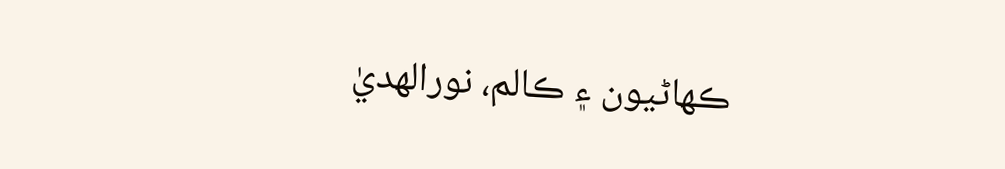ڪهاڻيون ۽ ڪالم، نورالهديٰ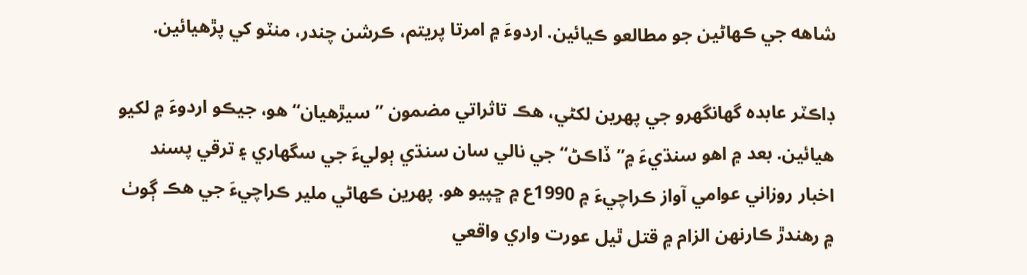شاهه جي ڪهاڻين جو مطالعو ڪيائين. اردوءَ ۾ امرتا پريتم، ڪرشن چندر، منٽو کي پڙهيائين.

ڊاڪٽر عابده گهانگهرو جي پهرين لکڻي، هڪ تاثراتي مضمون ”سيڙهيان“ هو، جيڪو اردوءَ ۾ لکيو هيائين. بعد ۾ اهو سنڌيءَ ۾”ڏاڪڻ“ جي نالي سان سنڌي ٻوليءَ جي سگهاري ۽ ترقي پسند اخبار روزاني عوامي آواز ڪراچيءَ ۾ 1990ع ۾ ڇپيو هو. پهرين ڪهاڻي ملير ڪراچيءَ جي هڪ ڳوٺ ۾ رهندڙ ڪارنهن الزام ۾ قتل ٿيل عورت واري واقعي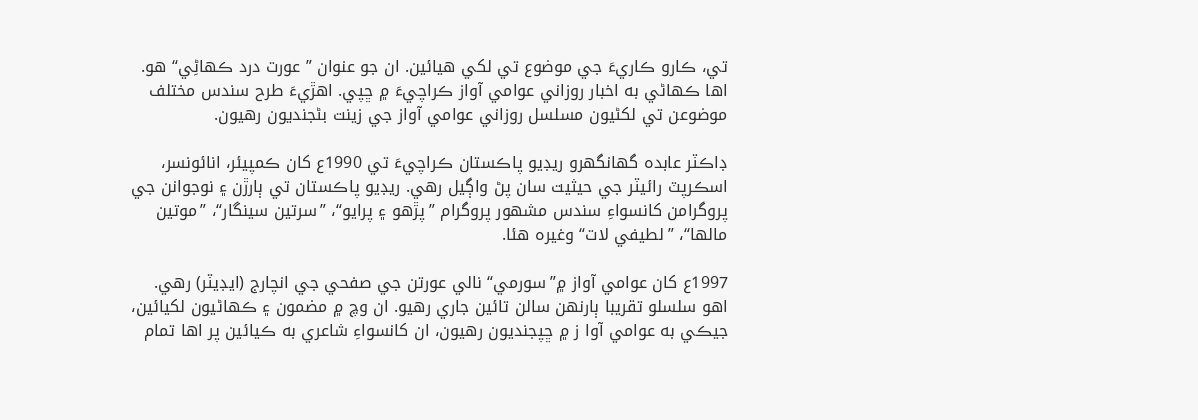تي، ڪارو ڪاريءَ جي موضوع تي لکي هيائين. ان جو عنوان ”عورت درد ڪهاڻِي“ هو. اها ڪهاڻي به اخبار روزاني عوامي آواز ڪراچيءَ ۾ ڇپي. اهڙيءَ طرح سندس مختلف موضوعن تي لکڻيون مسلسل روزاني عوامي آواز جي زينت بڻجنديون رهيون.

ڊاڪٽر عابده گهانگهرو ريڊيو پاڪستان ڪراچيءَ تي 1990ع کان ڪمپيئر، انائونسر، اسڪرپٽ رائيٽر جي حيثيت سان پڻ واڳيل رهي. ريڊيو پاڪستان تي ٻارڙن ۽ نوجوانن جي پروگرامن کانسواءِ سندس مشهور پروگرام ”پڙهو ۽ پرايو“، ”سرتين سينگار“، ”موتين مالها“، ”لطيفي لات“ وغيره هئا.

1997ع کان عوامي آواز ۾”سورمي“ نالي عورتن جي صفحي جي انچارج (ايڊيٽر) رهي. اهو سلسلو تقريبا ٻارنهن سالن تائين جاري رهيو. ان وچ ۾ مضمون ۽ ڪهاڻيون لکيائين، جيڪي به عوامي آوا ز ۾ ڇپجنديون رهيون، ان کانسواءِ شاعري به ڪيائين پر اها تمام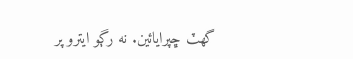گهٽ ڇپرايائين. نه رڳو ايترو پر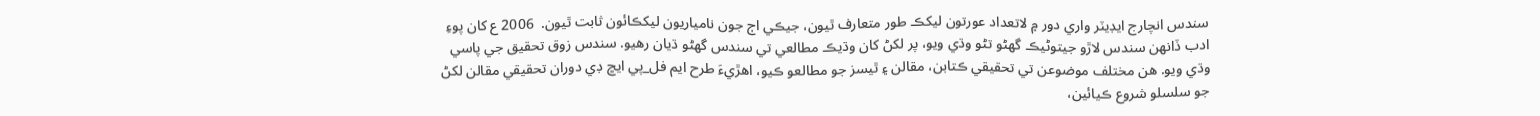سندس انچارج ايڊيٽر واري دور ۾ لاتعداد عورتون ليکڪ طور متعارف ٿيون، جيڪي اڄ جون نامياريون ليکڪائون ثابت ٿيون.  2006 ع کان پوءِ ادب ڏانهن سندس لاڙو جيتوڻيڪ گهڻو تڻو وڌي ويو، پر لکڻ کان وڌيڪ مطالعي تي سندس گهڻو ڌيان رهيو. سندس زوق تحقيق جي پاسي وڌي ويو. هن مختلف موضوعن تي تحقيقي ڪتابن، مقالن ۽ ٿيسز جو مطالعو ڪيو، اهڙيءَ طرح ايم فل_پي ايڇ ڊي دوران تحقيقي مقالن لکڻ جو سلسلو شروع ڪيائين،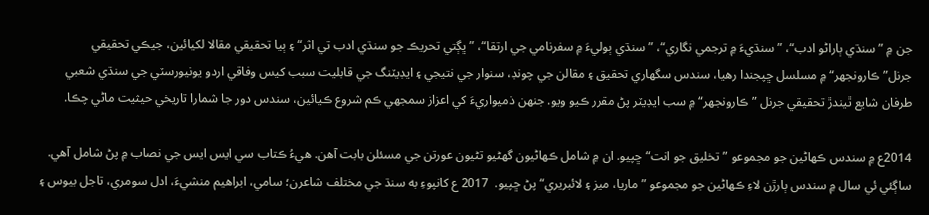جن ۾ ”سنڌي ٻاراڻو ادب“، ”سنڌيءَ ۾ ترجمي نگاري“، ”سنڌي ٻوليءَ ۾ سفرنامي جي ارتقا“، ”ڀڳتي تحريڪ جو سنڌي ادب تي اثر“ ۽ ٻيا تحقيقي مقالا لکيائين، جيڪي تحقيقي جرنل”ڪارونجهر“ ۾ مسلسل ڇپجندا رهيا، سندس سگهاري تحقيق ۽ مقالن جي چونڊ، سنوار جي نتيجي ۽ ايڊيٽنگ جي قابليت سبب کيس وفاقي اردو يونيورسٽي جي سنڌي شعبي طرفان شايع ٿيندڙ تحقيقي جرنل ”ڪارونجهر“ ۾ سب ايڊيٽر پڻ مقرر ڪيو ويو. جنهن ذميواريءَ کي اعزاز سمجهي ڪم شروع ڪيائين، سندس دور جا شمارا تاريخي حيثيت ماڻي چڪا.

2014ع ۾ سندس ڪهاڻين جو مجموعو ”تخليق جو انت“ ڇپيو. ان ۾ شامل ڪهاڻيون گهڻيو تڻيون عورتن جي مسئلن بابت آهن. هيءُ ڪتاب سي ايس ايس جي نصاب ۾ پڻ شامل آهي. ساڳئي ئي سال ۾ سندس ٻارڙن لاءِ ڪهاڻين جو مجموعو ”ماريا، ميز ۽ لائبريري“ پڻ ڇپيو.  2017 ع کانپوءِ به سنڌ جي مختلف شاعرن؛ سامي، ابراهيم منشيءَ، ادل سومري، تاجل بيوس ۽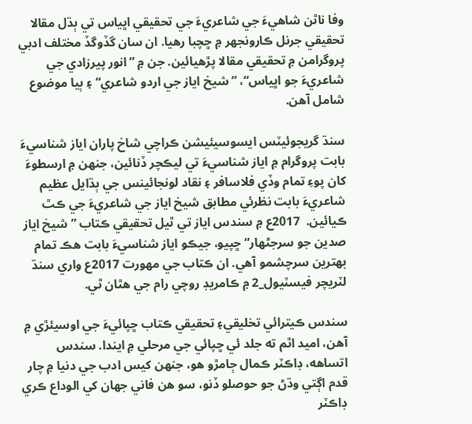وفا ناٿن شاهيءَ جي شاعريءَ جي تحقيقي اڀياس تي ٻڌل مقالا تحقيقي جرنل ڪارونجهر ۾ ڇچبا رهيا. ان سان گڏوگڏ مختلف ادبي پروگرامن ۾ تحقيقي مقالا پڙهيائين. جن ۾ ”انور پيرزادي جي شاعريءَ جو اڀياس“، ”شيخ اياز جي اردو شاعري“ ۽ ٻيا موضوع شامل آهن.

سنڌ گريجوئيٽس ايسوسيئيشن ڪراچي شاخ پاران اياز شناسيءَ بابت پروگرام ۾ اياز شناسيءَ تي ليڪچر ڏنائين، جنهن ۾ ارسطوءَ کان پوءِ تمام وڏي فلاسافر ۽ نقاد لونجائينس جي ٻڌايل عظيم شاعريءَ بابت نظرئي مطابق شيخ اياز جي شاعريءَ جي ڪٿ ڪيائين.  2017ع ۾ سندس اياز تي ٿيل تحقيقي ڪتاب ”شيخ اياز صدين جو سرجڻهار“ ڇپيو، جيڪو اياز شناسيءَ بابت هڪ تمام بهترين سرچشمو آهي. ان ڪتاب جي مهورت 2017ع واري سنڌ لٽريچر فيسٽيول_2 ۾ ڪامريڊ روچي رام جي هٿان ٿي.

سندس ڪيترائي تخليقي۽ تحقيقي ڪتاب ڇپائيءَ جي اوسيئڙي ۾ آهن، اميد اٿم ته جلد ئي ڇپائي جي مرحلي ۾ ايندا. سندس اتساهه، ڊاڪٽر ڪمال ڄامڙو هو، جنهن کيس ادب جي دنيا ۾ چار قدم اڳتي وڌڻ جو حوصلو ڏنو، سو هن فاني جهان کي الوداع ڪري ڊاڪٽر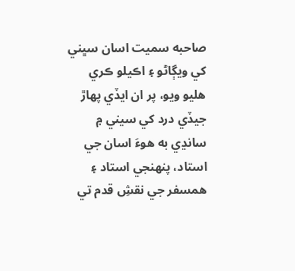صاحبه سميت اسان سڀني کي ويڳاڻو ۽ اڪيلو ڪري هليو ويو، پر ان ايڏي پهاڙ جيڏي درد کي سيني ۾ سانڍي به هوءَ اسان جي استاد، پنهنجي استاد ۽ همسفر جي نقشِ قدم تي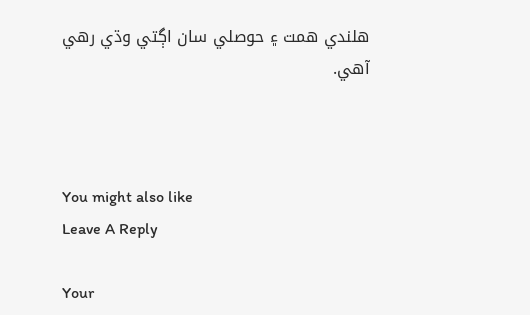هلندي همت ۽ حوصلي سان اڳتي وڌي رهي آهي.



You might also like
Leave A Reply

Your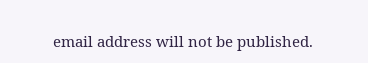email address will not be published.